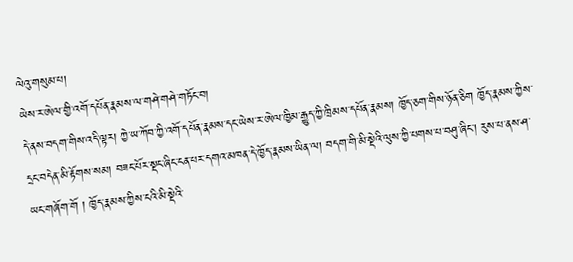ལེའུ་གསུམ་པ།
ཡེས་ར་ཨེལ་གྱི་འགོ་དཔོན་རྣམས་ལ་གཤེ་གཤེ་གཏོང་བ།
དེ་ནས་བདག་གིས་འདི་ལྟར། ཀྱེ་ཡ་ཀོབ་ཀྱི་འགོ་དཔོན་རྣམས་དང་ཡེས་ར་ཨེལ་ཁྱིམ་རྒྱུད་ཀྱི་ཁྲིམས་དཔོན་རྣམས། ཁྱོད་ཅག་གིས་ཉོན་ཅིག ཁྱོད་རྣམས་ཀྱིས་དྲང་བདེན་མི་རྟོགས་སམ། བཟང་པོར་སྡང་ཞིང་ངན་པར་དགའ་མཁན་དེ་ཁྱོད་རྣམས་ཡིན་ལ། བདག་གི་མི་སྡེའི་ལུས་ཀྱི་པགས་པ་བཤུ་ཞིང་། རུས་པ་ནས་ཤ་ཡང་གཞོག་གོ ། ཁྱོད་རྣམས་ཀྱིས་ངའི་མི་སྡེའི་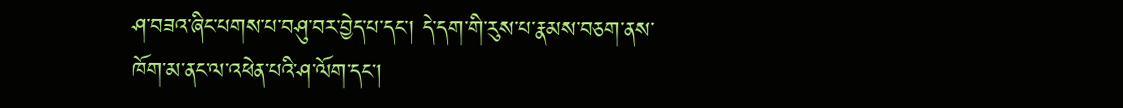ཤ་བཟའ་ཞིང་པགས་པ་བཤུ་བར་བྱེད་པ་དང་། དེ་དག་གི་རུས་པ་རྣམས་བཅག་ནས་ཁོག་མ་ནང་ལ་འཕེན་པའི་ཤ་ལོག་དང་།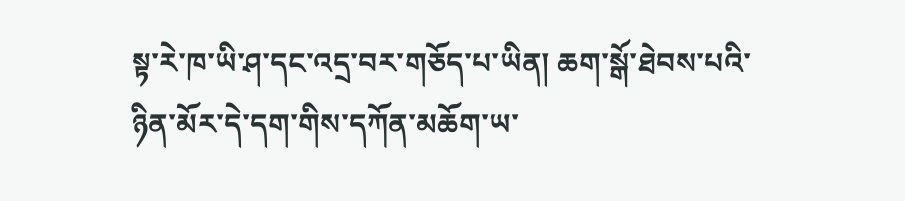སྟ་རེ་ཁ་ཡི་ཤ་དང་འདྲ་བར་གཅོད་པ་ཡིན། ཆག་སྒོ་ཐེབས་པའི་ཉིན་མོར་དེ་དག་གིས་དཀོན་མཆོག་ཡ་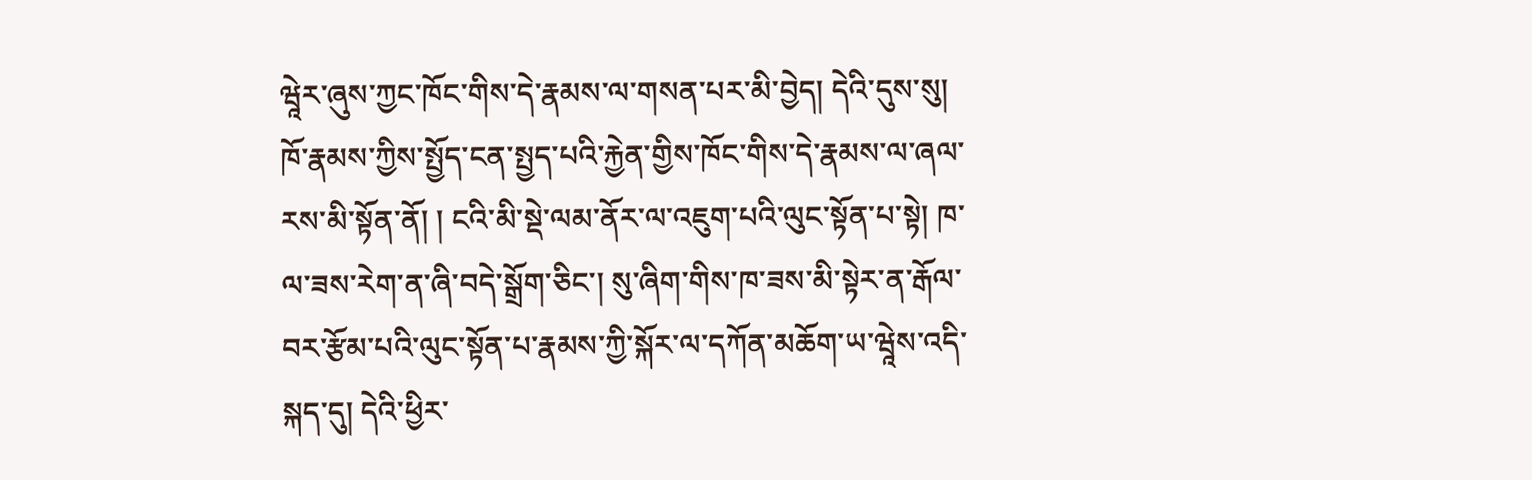ཝཱེར་ཞུས་ཀྱང་ཁོང་གིས་དེ་རྣམས་ལ་གསན་པར་མི་བྱེད། དེའི་དུས་སུ། ཁོ་རྣམས་ཀྱིས་སྤྱོད་ངན་སྤྱད་པའི་རྐྱེན་གྱིས་ཁོང་གིས་དེ་རྣམས་ལ་ཞལ་རས་མི་སྟོན་ནོ། ། ངའི་མི་སྡེ་ལམ་ནོར་ལ་འཇུག་པའི་ལུང་སྟོན་པ་སྟེ། ཁ་ལ་ཟས་རེག་ན་ཞི་བདེ་སྒྲོག་ཅིང་། སུ་ཞིག་གིས་ཁ་ཟས་མི་སྟེར་ན་རྒོལ་བར་རྩོམ་པའི་ལུང་སྟོན་པ་རྣམས་ཀྱི་སྐོར་ལ་དཀོན་མཆོག་ཡ་ཝཱེས་འདི་སྐད་དུ། དེའི་ཕྱིར་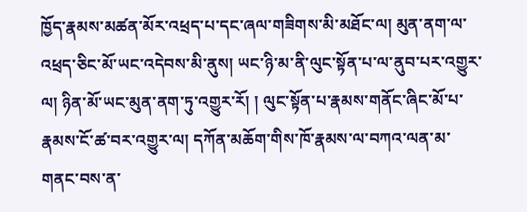ཁྱོད་རྣམས་མཚན་མོར་འཕྲད་པ་དང་ཞལ་གཟིགས་མི་མཐོང་ལ། མུན་ནག་ལ་འཕྲད་ཅིང་མོ་ཡང་འདེབས་མི་ནུས། ཡང་ཉི་མ་ནི་ལུང་སྟོན་པ་ལ་ནུབ་པར་འགྱུར་ལ། ཉིན་མོ་ཡང་མུན་ནག་ཏུ་འགྱུར་རོ། ། ལུང་སྟོན་པ་རྣམས་གནོང་ཞིང་མོ་པ་རྣམས་ངོ་ཚ་བར་འགྱུར་ལ། དཀོན་མཆོག་གིས་ཁོ་རྣམས་ལ་བཀའ་ལན་མ་གནང་བས་ན་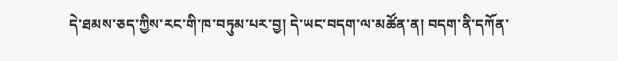དེ་ཐམས་ཅད་ཀྱིས་རང་གི་ཁ་བཏུམ་པར་བྱ། དེ་ཡང་བདག་ལ་མཚོན་ན། བདག་ནི་དཀོན་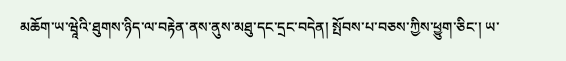མཆོག་ཡ་ཝཱེའི་ཐུགས་ཉིད་ལ་བརྟེན་ནས་ནུས་མཐུ་དང་དྲང་བདེན། སྤོབས་པ་བཅས་ཀྱིས་ཕྱུག་ཅིང་། ཡ་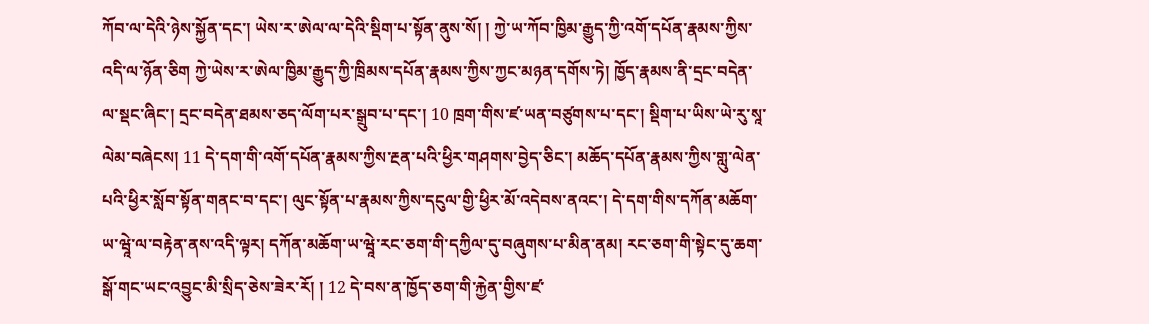ཀོབ་ལ་དེའི་ཉེས་སྐྱོན་དང་། ཡེས་ར་ཨེལ་ལ་དེའི་སྡིག་པ་སྟོན་ནུས་སོ། ། ཀྱེ་ཡ་ཀོབ་ཁྱིམ་རྒྱུད་ཀྱི་འགོ་དཔོན་རྣམས་ཀྱིས་འདི་ལ་ཉོན་ཅིག ཀྱེ་ཡེས་ར་ཨེལ་ཁྱིམ་རྒྱུད་ཀྱི་ཁྲིམས་དཔོན་རྣམས་ཀྱིས་ཀྱང་མཉན་དགོས་ཏེ། ཁྱོད་རྣམས་ནི་དྲང་བདེན་ལ་སྡང་ཞིང་། དྲང་བདེན་ཐམས་ཅད་ལོག་པར་སྒྲུབ་པ་དང་། 10 ཁྲག་གིས་ཛ་ཡན་བཙུགས་པ་དང་། སྡིག་པ་ཡིས་ཡེ་རུ་སཱ་ལེམ་བཞེངས། 11 དེ་དག་གི་འགོ་དཔོན་རྣམས་ཀྱིས་རྔན་པའི་ཕྱིར་གཤགས་བྱེད་ཅིང་། མཆོད་དཔོན་རྣམས་ཀྱིས་གླུ་ལེན་པའི་ཕྱིར་སློབ་སྟོན་གནང་བ་དང་། ལུང་སྟོན་པ་རྣམས་ཀྱིས་དངུལ་གྱི་ཕྱིར་མོ་འདེབས་ནའང་། དེ་དག་གིས་དཀོན་མཆོག་ཡ་ཝཱེ་ལ་བརྟེན་ནས་འདི་ལྟར། དཀོན་མཆོག་ཡ་ཝཱེ་རང་ཅག་གི་དཀྱིལ་དུ་བཞུགས་པ་མིན་ནམ། རང་ཅག་གི་སྟེང་དུ་ཆག་སྒོ་གང་ཡང་འབྱུང་མི་སྲིད་ཅེས་ཟེར་རོ། ། 12 དེ་བས་ན་ཁྱོད་ཅག་གི་རྐྱེན་གྱིས་ཛ་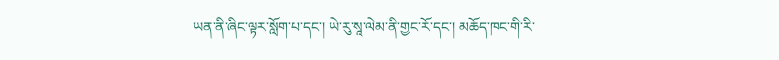ཡན་ནི་ཞིང་ལྟར་སློག་པ་དང་། ཡེ་རུ་སཱ་ལེམ་ནི་གྱང་རོ་དང་། མཆོད་ཁང་གི་རི་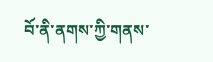བོ་ནི་ནགས་ཀྱི་གནས་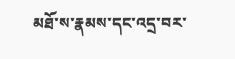མཐོ་ས་རྣམས་དང་འདྲ་བར་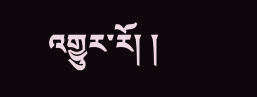འགྱུར་རོ། །